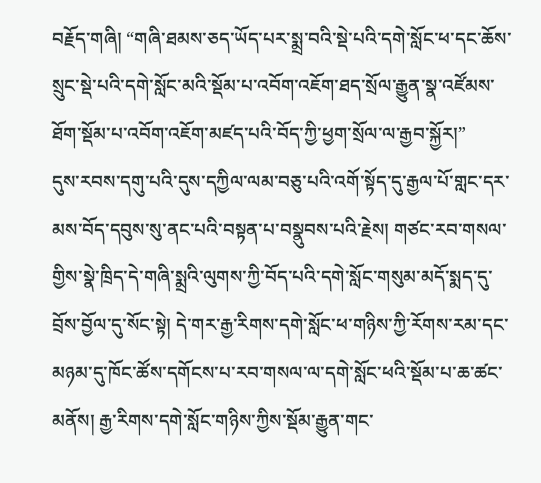བརྗོད་གཞི། “གཞི་ཐམས་ཅད་ཡོད་པར་སྨྲ་བའི་སྡེ་པའི་དགེ་སློང་ཕ་དང་ཆོས་སྲུང་སྡེ་པའི་དགེ་སློང་མའི་སྡོམ་པ་འབོག་འཇོག་ཐད་སྲོལ་རྒྱུན་སྣ་འཛོམས་ཐོག་སྡོམ་པ་འབོག་འཇོག་མཛད་པའི་བོད་ཀྱི་ཕྱག་སྲོལ་ལ་རྒྱབ་སྐྱོར།”
དུས་རབས་དགུ་པའི་དུས་དཀྱིལ་ལམ་བཅུ་པའི་འགོ་སྟོད་དུ་རྒྱལ་པོ་གླང་དར་མས་བོད་དབུས་སུ་ནང་པའི་བསྟན་པ་བསྣུབས་པའི་རྗེས། གཙང་རབ་གསལ་གྱིས་སྣེ་ཁྲིད་དེ་གཞི་སྨྲའི་ལུགས་ཀྱི་བོད་པའི་དགེ་སློང་གསུམ་མདོ་སྨད་དུ་བྲོས་བྱོལ་དུ་སོང་སྟེ། དེ་གར་རྒྱ་རིགས་དགེ་སློང་ཕ་གཉིས་ཀྱི་རོགས་རམ་དང་མཉམ་དུ་ཁོང་ཚོས་དགོངས་པ་རབ་གསལ་ལ་དགེ་སློང་ཕའི་སྡོམ་པ་ཆ་ཚང་མནོས། རྒྱ་རིགས་དགེ་སློང་གཉིས་ཀྱིས་སྡོམ་རྒྱུན་གང་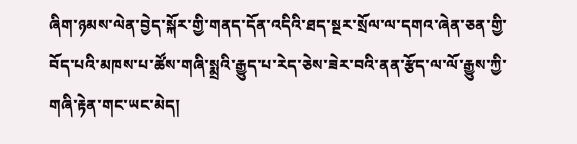ཞིག་ཉམས་ལེན་བྱེད་སྐོར་གྱི་གནད་དོན་འདིའི་ཐད་སྔར་སྲོལ་ལ་དགའ་ཞེན་ཅན་གྱི་བོད་པའི་མཁས་པ་ཚོས་གཞི་སྨྲའི་རྒྱུད་པ་རེད་ཅེས་ཟེར་བའི་ནན་རྩོད་ལ་ལོ་རྒྱུས་ཀྱི་གཞི་རྟེན་གང་ཡང་མེད།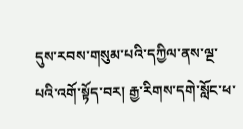དུས་རབས་གསུམ་པའི་དཀྱིལ་ནས་ལྔ་པའི་འགོ་སྟོད་བར། རྒྱ་རིགས་དགེ་སློང་ཕ་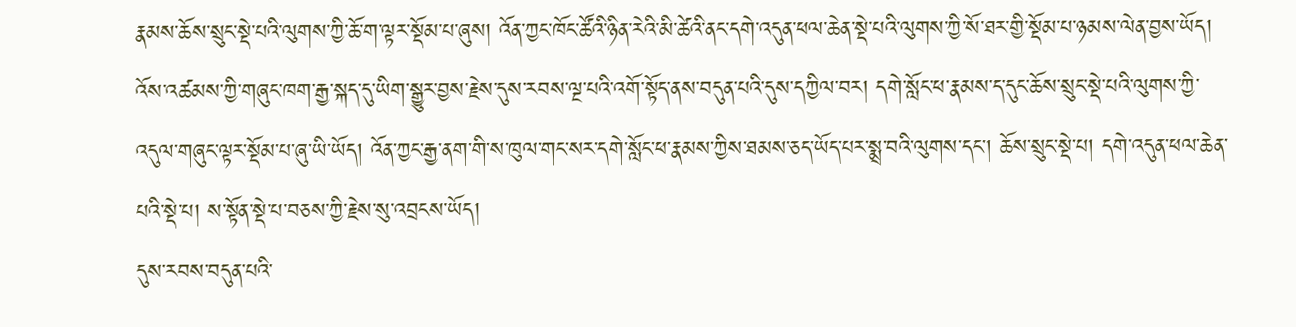རྣམས་ཆོས་སྲུང་སྡེ་པའི་ལུགས་ཀྱི་ཆོ་ག་ལྟར་སྡོམ་པ་ཞུས། འོན་ཀྱང་ཁོང་ཚོའི་ཉིན་རེའི་མི་ཚེའི་ནང་དགེ་འདུན་ཕལ་ཆེན་སྡེ་པའི་ལུགས་ཀྱི་སོ་ཐར་གྱི་སྡོམ་པ་ཉམས་ལེན་བྱས་ཡོད། འོས་འཚམས་ཀྱི་གཞུང་ཁག་རྒྱ་སྐད་དུ་ཡིག་སྒྱུར་བྱས་རྗེས་དུས་རབས་ལྔ་པའི་འགོ་སྟོད་ནས་བདུན་པའི་དུས་དཀྱིལ་བར། དགེ་སློང་ཕ་རྣམས་ད་དུང་ཆོས་སྲུང་སྡེ་པའི་ལུགས་ཀྱི་འདུལ་གཞུང་ལྟར་སྡོམ་པ་ཞུ་ཡི་ཡོད། འོན་ཀྱང་རྒྱ་ནག་གི་ས་ཁུལ་གང་སར་དགེ་སློང་ཕ་རྣམས་ཀྱིས་ཐམས་ཅད་ཡོད་པར་སྨྲ་བའི་ལུགས་དང་། ཆོས་སྲུང་སྡེ་པ། དགེ་འདུན་ཕལ་ཆེན་པའི་སྡེ་པ། ས་སྟོན་སྡེ་པ་བཅས་ཀྱི་རྗེས་སུ་འབྲངས་ཡོད།
དུས་རབས་བདུན་པའི་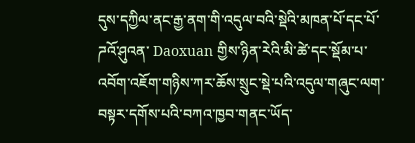དུས་དཀྱིལ་ནང་རྒྱ་ནག་གི་འདུལ་བའི་སྡེའི་མཁན་པོ་དང་པོ་ཌའོ་ཤུའན་ Daoxuan གྱིས་ཉིན་རེའི་མི་ཚེ་དང་སྡོམ་པ་འབོག་འཇོག་གཉིས་ཀར་ཆོས་སྲུང་སྡེ་པའི་འདུལ་གཞུང་ལག་བསྟར་དགོས་པའི་བཀའ་ཁྱབ་གནང་ཡོད་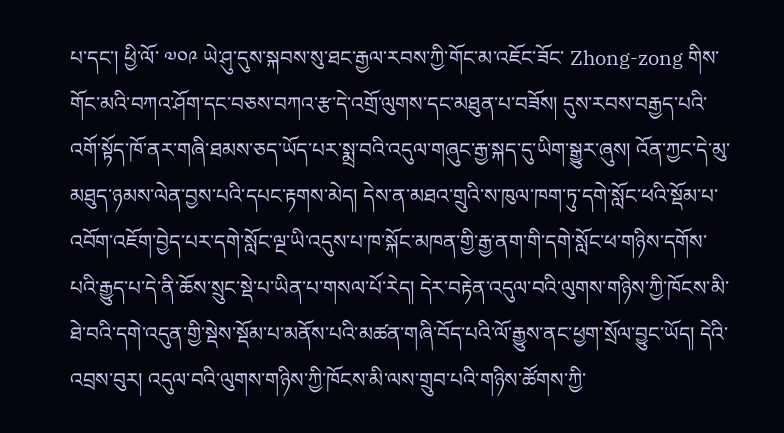པ་དང་། ཕྱི་ལོ་ ༧༠༩ ཡེ་ཤུ་དུས་སྐབས་སུ་ཐང་རྒྱལ་རབས་ཀྱི་གོང་མ་འཇོང་ཟོང་ Zhong-zong གིས་གོང་མའི་བཀའ་ཤོག་དང་བཅས་བཀའ་རྩ་དེ་འགྲོ་ལུགས་དང་མཐུན་པ་བཟོས། དུས་རབས་བརྒྱད་པའི་འགོ་སྟོད་ཁོ་ནར་གཞི་ཐམས་ཅད་ཡོད་པར་སྨྲ་བའི་འདུལ་གཞུང་རྒྱ་སྐད་དུ་ཡིག་སྒྱུར་ཞུས། འོན་ཀྱང་དེ་མུ་མཐུད་ཉམས་ལེན་བྱས་པའི་དཔང་རྟགས་མེད། དེས་ན་མཐའ་གྲུའི་ས་ཁུལ་ཁག་ཏུ་དགེ་སློང་ཕའི་སྡོམ་པ་འབོག་འཇོག་བྱེད་པར་དགེ་སློང་ལྔ་ཡི་འདུས་པ་ཁ་སྐོང་མཁན་གྱི་རྒྱ་ནག་གི་དགེ་སློང་ཕ་གཉིས་དགོས་པའི་རྒྱུད་པ་དེ་ནི་ཆོས་སྲུང་སྡེ་པ་ཡིན་པ་གསལ་པོ་རེད། དེར་བརྟེན་འདུལ་བའི་ལུགས་གཉིས་ཀྱི་ཁོངས་མི་ཐེ་བའི་དགེ་འདུན་གྱི་སྡེས་སྡོམ་པ་མནོས་པའི་མཚན་གཞི་བོད་པའི་ལོ་རྒྱུས་ནང་ཕྱག་སྲོལ་བྱུང་ཡོད། དེའི་འབྲས་བུར། འདུལ་བའི་ལུགས་གཉིས་ཀྱི་ཁོངས་མི་ལས་གྲུབ་པའི་གཉིས་ཚོགས་ཀྱི་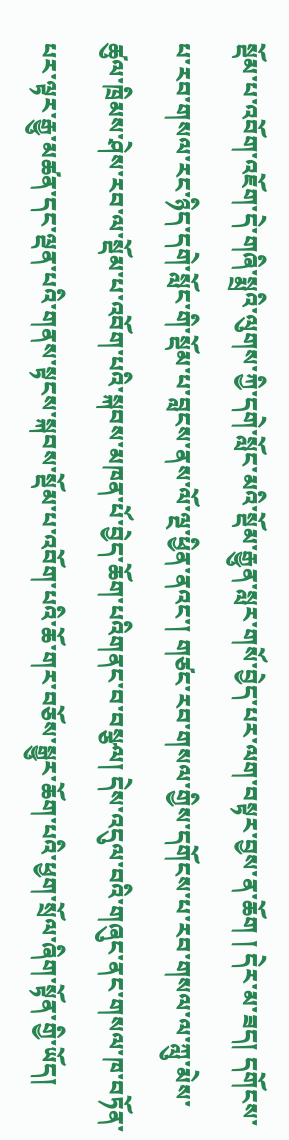སྡོམ་པ་འབོག་འཇོག་དེ་གཞི་སྨྲའི་ལུགས་ཀྱི་དགེ་སློང་མའི་སྡོམ་རྒྱུན་སླར་གསོ་བྱེད་པར་ལག་བསྟར་བྱས་ན་ཆོག ། དེར་མ་ཟད། དགོངས་པ་རབ་གསལ་རང་ཉིད་དགེ་སློང་གི་སྡོམ་པ་བླངས་ནས་ལོ་ལྔ་ཕྱིན་ནའང་། གཙང་རབ་གསལ་གྱིས་དགོངས་པ་རབ་གསལ་ལ་ཀླུ་མེས་ཚུལ་ཁྲིམས་ཤེས་རབ་ལ་སྡོམ་པ་འབོག་པའི་སྐབས་མཁན་པོ་བྱེད་ཆོག་པའིགནང་བ་བསྩལ། དེས་འདུལ་བའི་གཞུང་ནང་གསལ་ཁ་བཏོན་པར་ལྟར་རྒྱུ་མཚན་དང་ལྡན་པའི་གནས་སྟངས་སྐབས་སྡོམ་པ་འབོག་པའི་ཆོ་གར་བཅོས་སྒྱུར་ཆོག་པའི་ཕྱག་སྲོལ་ཞིག་སྟོན་གྱི་ཡོད།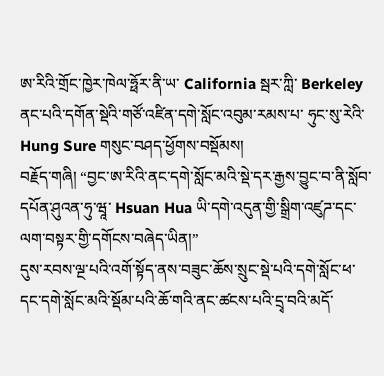ཨ་རིའི་གྲོང་ཁྱེར་ཁེལ་ཧྥོར་ནི་ཡ་ California སྦར་ཀླི་ Berkeley ནང་པའི་དགོན་སྡེའི་གཙོ་འཛིན་དགེ་སློང་འབུམ་རམས་པ་ ཧུང་སུ་རེའི་ Hung Sure གསུང་བཤད་ཕྱོགས་བསྡོམས།
བརྗོད་གཞི། “བྱང་ཨ་རིའི་ནང་དགེ་སློང་མའི་སྡེ་དར་རྒྱས་བྱུང་བ་ནི་སློབ་དཔོན་ཤུའན་ཧུ་ཝཱ་ Hsuan Hua ཡི་དགེ་འདུན་གྱི་སྒྲིག་འཛུཌ་དང་ལག་བསྟར་གྱི་དགོངས་བཞེད་ཡིན།”
དུས་རབས་ལྔ་པའི་འགོ་སྟོད་ནས་བཟུང་ཆོས་སྲུང་སྡེ་པའི་དགེ་སློང་ཕ་དང་དགེ་སློང་མའི་སྡོམ་པའི་ཆོ་གའི་ནང་ཚངས་པའི་དྲྭ་བའི་མདོ་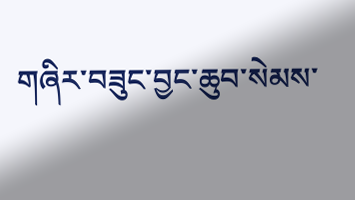གཞིར་བཟུང་བྱང་ཆུབ་སེམས་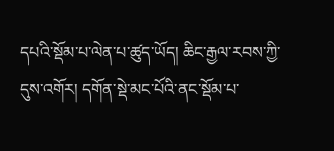དཔའི་སྡོམ་པ་ལེན་པ་ཚུད་ཡོད། ཆིང་རྒྱལ་རབས་ཀྱི་དུས་འགོར། དགོན་སྡེ་མང་པོའི་ནང་སྡོམ་པ་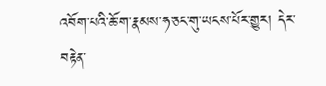འབོག་པའི་ཆོ་ག་རྣམས་ཧ་ཅང་གུ་ཡངས་པོར་གྱུར། དེར་བརྟེན་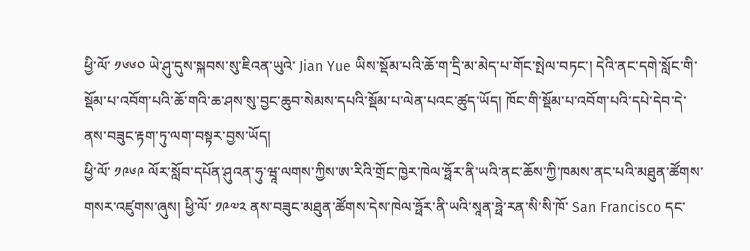ཕྱི་ལོ་ ༡༦༦༠ ཡེ་ཤུ་དུས་སྐབས་སུ་ཇིའན་ཡུའེ་ Jian Yue ཡིས་སྡོམ་པའི་ཆོ་ག་དྲི་མ་མེད་པ་གོང་སྤེལ་བཏང་། དེའི་ནང་དགེ་སློང་གི་སྡོམ་པ་འབོག་པའི་ཆོ་གའི་ཆ་ཤས་སུ་བྱང་ཆུབ་སེམས་དཔའི་སྡོམ་པ་ལེན་པའང་ཚུད་ཡོད། ཁོང་གི་སྡོམ་པ་འབོག་པའི་དཔེ་དེབ་དེ་ནས་བཟུང་རྟག་ཏུ་ལག་བསྟར་བྱས་ཡོད།
ཕྱི་ལོ་ ༡༩༦༩ ལོར་སློབ་དཔོན་ཤུའན་ཧུ་ཝཱ་ལགས་ཀྱིས་ཨ་རིའི་གྲོང་ཁྱེར་ཁེལ་ཧྥོར་ནི་ཡའི་ནང་ཆོས་ཀྱི་ཁམས་ནང་པའི་མཐུན་ཚོགས་གསར་འཛུགས་ཞུས། ཕྱི་ལོ་ ༡༩༧༢ ནས་བཟུང་མཐུན་ཚོགས་དེས་ཁེལ་ཧྥོར་ནི་ཡའི་སཱན་ཧྥེ་རན་སི་སི་ཁོ་ San Francisco དང་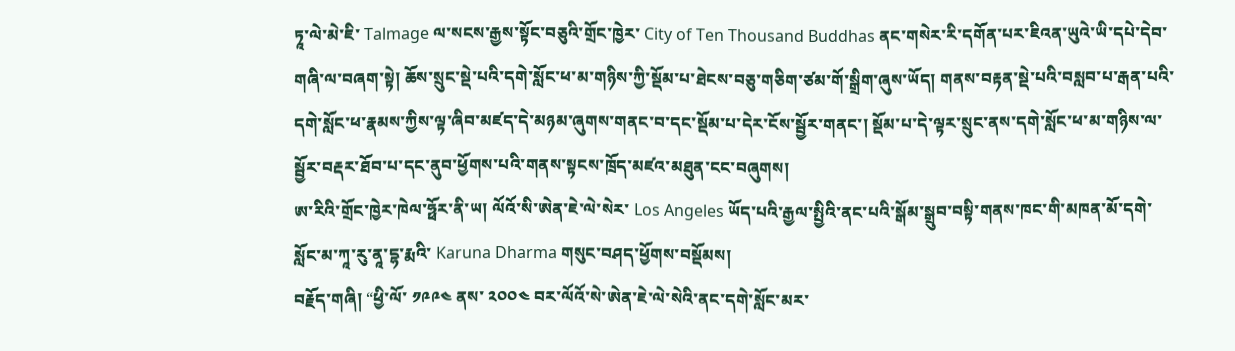ཏཱ་ལེ་མེ་ཇི་ Talmage ལ་སངས་རྒྱས་སྟོང་བཅུའི་གྲོང་ཁྱེར་ City of Ten Thousand Buddhas ནང་གསེར་རི་དགོན་པར་ཇིའན་ཡུའེ་ཡི་དཔེ་དེབ་གཞི་ལ་བཞག་སྟེ། ཆོས་སྲུང་སྡེ་པའི་དགེ་སློང་ཕ་མ་གཉིས་ཀྱི་སྡོམ་པ་ཐེངས་བཅུ་གཅིག་ཙམ་གོ་སྒྲིག་ཞུས་ཡོད། གནས་བརྟན་སྡེ་པའི་བསླབ་པ་རྒན་པའི་དགེ་སློང་ཕ་རྣམས་ཀྱིས་ལྟ་ཞིབ་མཛད་དེ་མཉམ་ཞུགས་གནང་བ་དང་སྡོམ་པ་དེར་ངོས་སྦྱོར་གནང་། སྡོམ་པ་དེ་ལྟར་སྲུང་ནས་དགེ་སློང་ཕ་མ་གཉིས་ལ་སྦྱོར་བརྡར་ཐོབ་པ་དང་ནུབ་ཕྱོགས་པའི་གནས་སྟངས་ཁྲོད་མཛའ་མཐུན་ངང་བཞུགས།
ཨ་རིའི་གྲོང་ཁྱེར་ཁེལ་ཧྥོར་ནི་ཡ། ལོའོ་སི་ཨེན་ཇེ་ལེ་སེར་ Los Angeles ཡོད་པའི་རྒྱལ་སྤྱིའི་ནང་པའི་སྒོམ་སྒྲུབ་བསྟི་གནས་ཁང་གི་མཁན་མོ་དགེ་སློང་མ་ཀཱ་རུ་ནཱ་དྷ་རྨའི་ Karuna Dharma གསུང་བཤད་ཕྱོགས་བསྡོམས།
བརྗོད་གཞི། “ཕྱི་ལོ་ ༡༩༩༤ ནས་ ༢༠༠༤ བར་ལོའོ་སེ་ཨེན་ཇེ་ལེ་སེའི་ནང་དགེ་སློང་མར་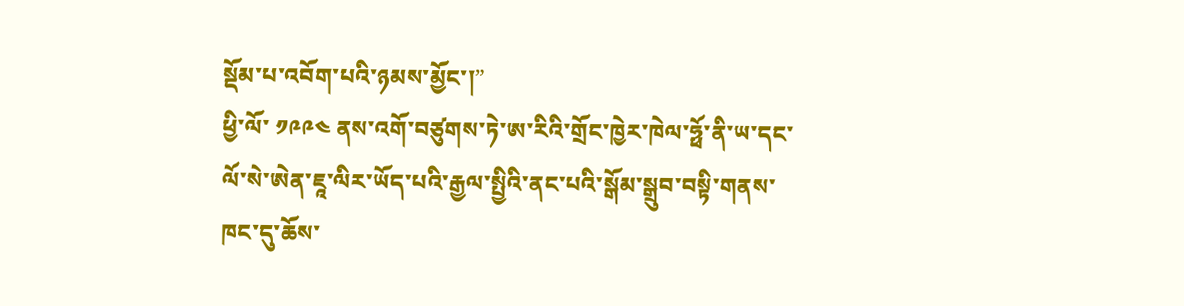སྡོམ་པ་འབོག་པའི་ཉམས་མྱོང་།”
ཕྱི་ལོ་ ༡༩༩༤ ནས་འགོ་བཙུགས་ཏེ་ཨ་རིའི་གྲོང་ཁྱེར་ཁེལ་ཧྥོ་ནི་ཡ་དང་ལོ་སེ་ཨེན་ཇཱ་ལིར་ཡོད་པའི་རྒྱལ་སྤྱིའི་ནང་པའི་སྒོམ་སྒྲུབ་བསྟི་གནས་ཁང་དུ་ཆོས་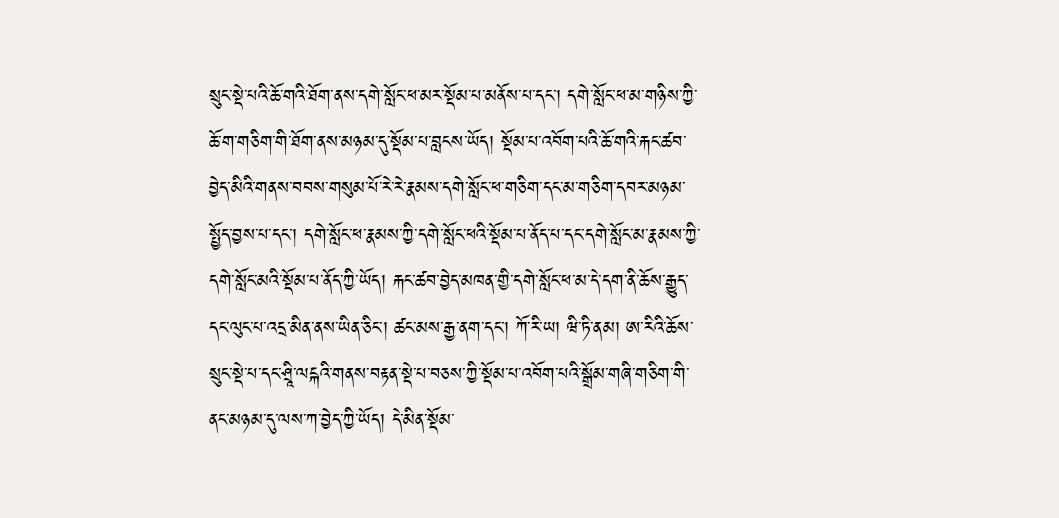སྲུང་སྡེ་པའི་ཆོ་གའི་ཐོག་ནས་དགེ་སློང་ཕ་མར་སྡོམ་པ་མནོས་པ་དང་། དགེ་སློང་ཕ་མ་གཉིས་ཀྱི་ཆོ་ག་གཅིག་གི་ཐོག་ནས་མཉམ་དུ་སྡོམ་པ་བླངས་ཡོད། སྡོམ་པ་འབོག་པའི་ཆོ་གའི་རྐང་ཚབ་བྱེད་མིའི་གནས་བབས་གསུམ་པོ་རེ་རེ་རྣམས་དགེ་སློང་ཕ་གཅིག་དང་མ་གཅིག་དབར་མཉམ་སྤྱོད་བྱས་པ་དང་། དགེ་སློང་ཕ་རྣམས་ཀྱི་དགེ་སློང་ཕའི་སྡོམ་པ་ནོད་པ་དང་དགེ་སློང་མ་རྣམས་ཀྱི་དགེ་སློང་མའི་སྡོམ་པ་ནོད་ཀྱི་ཡོད། རྐང་ཚབ་བྱེད་མཁན་གྱི་དགེ་སློང་ཕ་མ་དེ་དག་ནི་ཆོས་རྒྱུད་དང་ལུང་པ་འདྲ་མིན་ནས་ཡིན་ཅིང་། ཚང་མས་རྒྱ་ནག་དང་། ཀོ་རི་ཡ། ཝི་ཏི་ནམ། ཨ་རིའི་ཆོས་སྲུང་སྡེ་པ་དང་ཤྲཱི་ལངྐའི་གནས་བརྟན་སྡེ་པ་བཅས་ཀྱི་སྡོམ་པ་འབོག་པའི་སྒྲོམ་གཞི་གཅིག་གི་ནང་མཉམ་དུ་ལས་ཀ་བྱེད་ཀྱི་ཡོད། དེ་མིན་སྡོམ་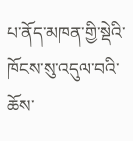པ་ནོད་མཁན་གྱི་སྡེའི་ཁོངས་སུ་འདུལ་བའི་ཆོས་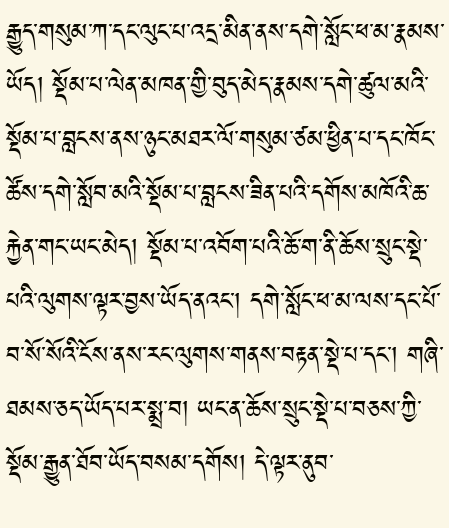རྒྱུད་གསུམ་ཀ་དང་ལུང་པ་འདྲ་མིན་ནས་དགེ་སློང་ཕ་མ་རྣམས་ཡོད། སྡོམ་པ་ལེན་མཁན་གྱི་བུད་མེད་རྣམས་དགེ་ཚུལ་མའི་སྡོམ་པ་བླངས་ནས་ཉུང་མཐར་ལོ་གསུམ་ཙམ་ཕྱིན་པ་དང་ཁོང་ཚོས་དགེ་སློབ་མའི་སྡོམ་པ་བླངས་ཟིན་པའི་དགོས་མཁོའི་ཆ་རྐྱེན་གང་ཡང་མེད། སྡོམ་པ་འབོག་པའི་ཆོ་ག་ནི་ཆོས་སྲུང་སྡེ་པའི་ལུགས་ལྟར་བྱས་ཡོད་ནའང་། དགེ་སློང་ཕ་མ་ལས་དང་པོ་བ་སོ་སོའི་ངོས་ནས་རང་ལུགས་གནས་བརྟན་སྡེ་པ་དང་། གཞི་ཐམས་ཅད་ཡོད་པར་སྨྲ་བ། ཡང་ན་ཆོས་སྲུང་སྡེ་པ་བཅས་ཀྱི་སྡོམ་རྒྱུན་ཐོབ་ཡོད་བསམ་དགོས། དེ་ལྟར་ནུབ་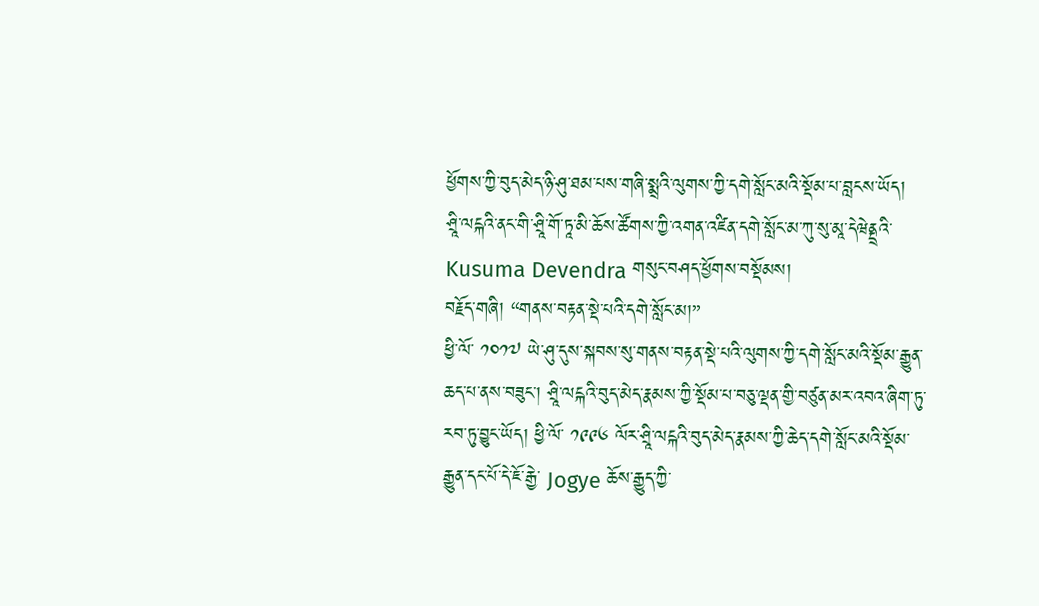ཕྱོགས་ཀྱི་བུད་མེད་ཉི་ཤུ་ཐམ་པས་གཞི་སྨྲའི་ལུགས་ཀྱི་དགེ་སློང་མའི་སྡོམ་པ་བླངས་ཡོད།
ཤྲཱི་ལངྐའི་ནང་གི་ཤྲཱི་གོ་ཏཱ་མི་ཆོས་ཚོགས་ཀྱི་འགན་འཛིན་དགེ་སློང་མ་ཀུ་སུ་མཱ་དེཝེནྡྲའི་ Kusuma Devendra གསུང་བཤད་ཕྱོགས་བསྡོམས།
བརྗོད་གཞི། “གནས་བརྟན་སྡེ་པའི་དགེ་སློང་མ།”
ཕྱི་ལོ་ ༡༠༡༧ ཡེ་ཤུ་དུས་སྐབས་སུ་གནས་བརྟན་སྡེ་པའི་ལུགས་ཀྱི་དགེ་སློང་མའི་སྡོམ་རྒྱུན་ཆད་པ་ནས་བཟུང་། ཤྲཱི་ལངྐའི་བུད་མེད་རྣམས་ཀྱི་སྡོམ་པ་བཅུ་ལྡན་གྱི་བཙུན་མར་འབའ་ཞིག་ཏུ་རབ་ཏུ་བྱུང་ཡོད། ཕྱི་ལོ་ ༡༩༩༦ ལོར་ཤྲཱི་ལངྐའི་བུད་མེད་རྣམས་ཀྱི་ཆེད་དགེ་སློང་མའི་སྡོམ་རྒྱུན་དང་པོ་དེ་ཇོ་རྒྱེ་ Jogye ཆོས་རྒྱུད་ཀྱི་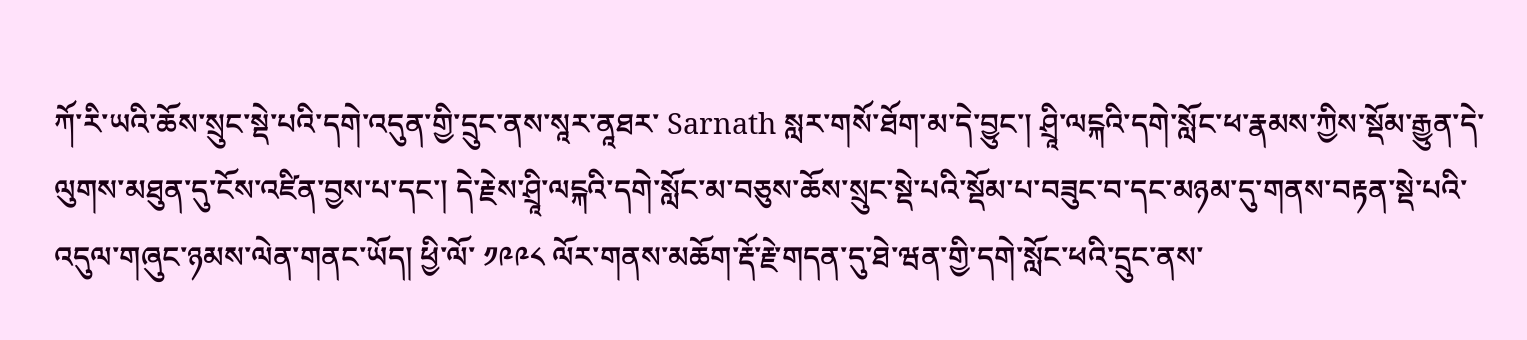ཀོ་རི་ཡའི་ཆོས་སྲུང་སྡེ་པའི་དགེ་འདུན་གྱི་དྲུང་ནས་སཱར་ནཱཐར་ Sarnath སླར་གསོ་ཐོག་མ་དེ་བྱུང་། ཤྲཱི་ལངྐའི་དགེ་སློང་ཕ་རྣམས་ཀྱིས་སྡོམ་རྒྱུན་དེ་ལུགས་མཐུན་དུ་ངོས་འཛིན་བྱས་པ་དང་། དེ་རྗེས་ཤྲཱི་ལངྐའི་དགེ་སློང་མ་བཅུས་ཆོས་སྲུང་སྡེ་པའི་སྡོམ་པ་བཟུང་བ་དང་མཉམ་དུ་གནས་བརྟན་སྡེ་པའི་འདུལ་གཞུང་ཉམས་ལེན་གནང་ཡོད། ཕྱི་ལོ་ ༡༩༩༨ ལོར་གནས་མཆོག་རྡོ་རྗེ་གདན་དུ་ཐེ་ཝན་གྱི་དགེ་སློང་ཕའི་དྲུང་ནས་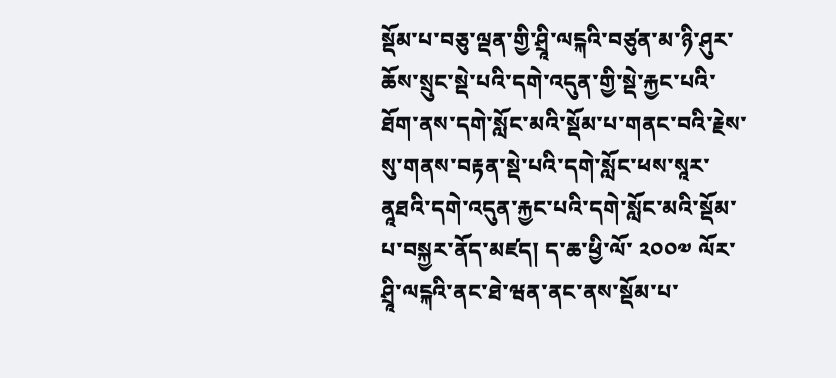སྡོམ་པ་བཅུ་ལྡན་གྱི་ཤྲཱི་ལངྐའི་བཙུན་མ་ཉི་ཤུར་ཆོས་སྲུང་སྡེ་པའི་དགེ་འདུན་གྱི་སྡེ་རྐྱང་པའི་ཐོག་ནས་དགེ་སློང་མའི་སྡོམ་པ་གནང་བའི་རྗེས་སུ་གནས་བརྟན་སྡེ་པའི་དགེ་སློང་ཕས་སཱར་ནཱཐའི་དགེ་འདུན་རྐྱང་པའི་དགེ་སློང་མའི་སྡོམ་པ་བསྐྱར་ནོད་མཛད། ད་ཆ་ཕྱི་ལོ་ ༢༠༠༧ ལོར་ཤྲཱི་ལངྐའི་ནང་ཐེ་ཝན་ནང་ནས་སྡོམ་པ་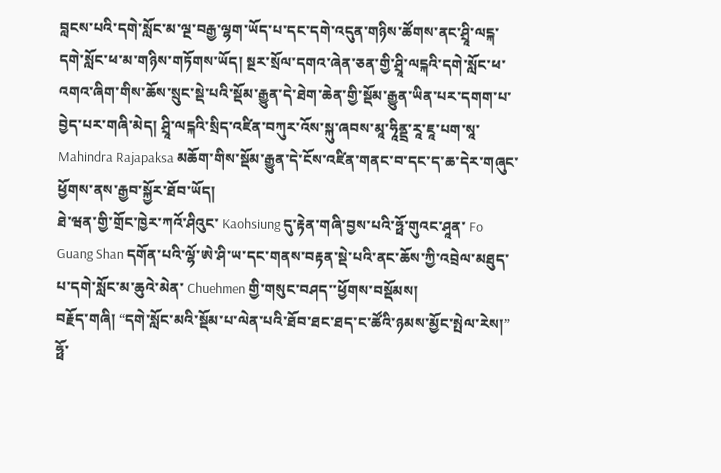བླངས་པའི་དགེ་སློང་མ་ལྔ་བརྒྱ་ལྷག་ཡོད་པ་དང་དགེ་འདུན་གཉིས་ཚོགས་ནང་ཤྲཱི་ལངྐ་དགེ་སློང་ཕ་མ་གཉིས་གཏོགས་ཡོད། སྔར་སྲོལ་དགའ་ཞེན་ཅན་གྱི་ཤྲཱི་ལངྐའི་དགེ་སློང་ཕ་འགའ་ཞིག་གིས་ཆོས་སྲུང་སྡེ་པའི་སྡོམ་རྒྱུན་དེ་ཐེག་ཆེན་གྱི་སྡོམ་རྒྱུན་ཡིན་པར་དགག་པ་བྱེད་པར་གཞི་མེད། ཤྲཱི་ལངྐའི་སྲིད་འཛིན་བཀུར་འོས་སྐུ་ཞབས་མཱ་ཧཱིནྡྲ་རཱ་ཇཱ་པག་སཱ་ Mahindra Rajapaksa མཆོག་གིས་སྡོམ་རྒྱུན་དེ་ངོས་འཛིན་གནང་བ་དང་ད་ཆ་དེར་གཞུང་ཕྱོགས་ནས་རྒྱབ་སྐྱོར་ཐོབ་ཡོད།
ཐེ་ཝན་གྱི་གྲོང་ཁྱེར་ཀའོ་ཤིའུང་ Kaohsiung དུ་རྟེན་གཞི་བྱས་པའི་ཧྥོ་གུའང་ཤཱན་ Fo Guang Shan དགོན་པའི་ལྷོ་ཨེ་ཤི་ཡ་དང་གནས་བརྟན་སྡེ་པའི་ནང་ཆོས་ཀྱི་འབྲེལ་མཐུད་པ་དགེ་སློང་མ་ཆུའེ་མེན་ Chuehmen གྱི་གསུང་བཤད་་ཕྱོགས་བསྡོམས།
བརྗོད་གཞི། “དགེ་སློང་མའི་སྡོམ་པ་ལེན་པའི་ཐོབ་ཐང་ཐད་ང་ཚོའི་ཉམས་མྱོང་སྤེལ་རེས།”
ཧྥོ་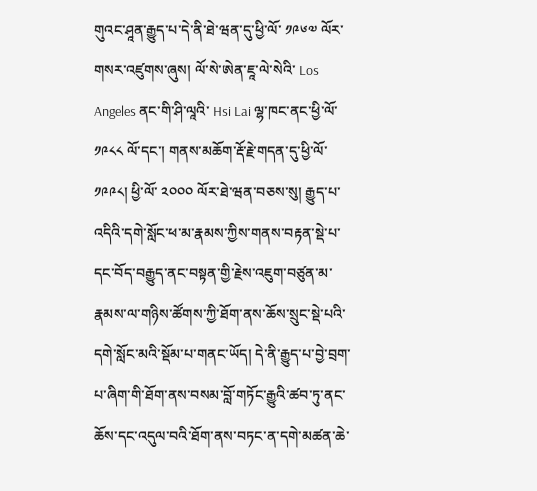གུའང་ཤཱན་རྒྱུད་པ་དེ་ནི་ཐེ་ཝན་དུ་ཕྱི་ལོ་ ༡༩༦༧ ལོར་གསར་འཛུགས་ཞུས། ལོ་སེ་ཨེན་ཇཱ་ལེ་སེའི་ Los Angeles ནང་གི་ཤི་ལཱའི་ Hsi Lai ལྷ་ཁང་ནང་ཕྱི་ལོ་ ༡༩༨༨ ལོ་དང་། གནས་མཆོག་རྡོ་རྗེ་གདན་དུ་ཕྱི་ལོ་ ༡༩༩༨། ཕྱི་ལོ་ ༢༠༠༠ ལོར་ཐེ་ཝན་བཅས་སུ། རྒྱུད་པ་འདིའི་དགེ་སློང་ཕ་མ་རྣམས་ཀྱིས་གནས་བརྟན་སྡེ་པ་དང་བོད་བརྒྱུད་ནང་བསྟན་གྱི་རྗེས་འཇུག་བཙུན་མ་རྣམས་ལ་གཉིས་ཚོགས་ཀྱི་ཐོག་ནས་ཆོས་སྲུང་སྡེ་པའི་དགེ་སློང་མའི་སྡོམ་པ་གནང་ཡོད། དེ་ནི་རྒྱུད་པ་བྱེ་བྲག་པ་ཞིག་གི་ཐོག་ནས་བསམ་བློ་གཏོང་རྒྱུའི་ཚབ་ཏུ་ནང་ཆོས་དང་འདུལ་བའི་ཐོག་ནས་བཏང་ན་དགེ་མཚན་ཆེ་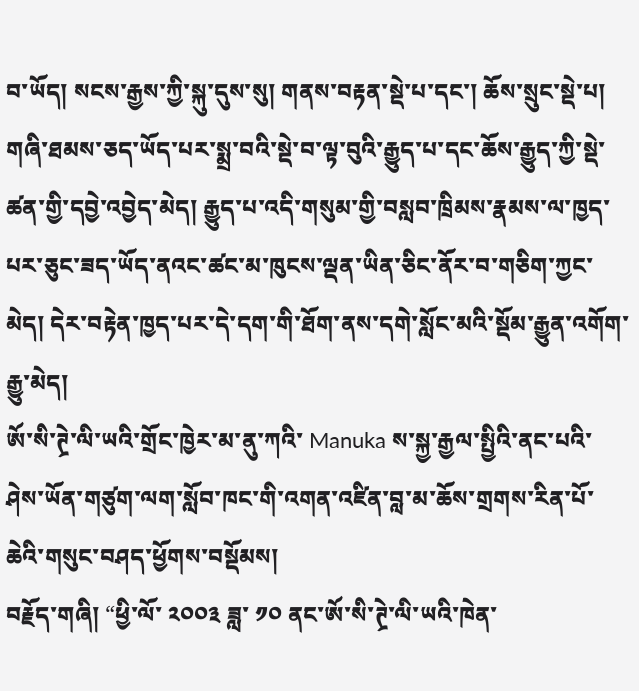བ་ཡོད། སངས་རྒྱས་ཀྱི་སྐུ་དུས་སུ། གནས་བརྟན་སྡེ་པ་དང་། ཆོས་སྲུང་སྡེ་པ། གཞི་ཐམས་ཅད་ཡོད་པར་སྨྲ་བའི་སྡེ་བ་ལྟ་བུའི་རྒྱུད་པ་དང་ཆོས་རྒྱུད་ཀྱི་སྡེ་ཚན་གྱི་དབྱེ་འབྱེད་མེད། རྒྱུད་པ་འདི་གསུམ་གྱི་བསླབ་ཁྲིམས་རྣམས་ལ་ཁྱད་པར་ཅུང་ཟད་ཡོད་ནའང་ཚང་མ་ཁུངས་ལྡན་ཡིན་ཅིང་ནོར་བ་གཅིག་ཀྱང་མེད། དེར་བརྟེན་ཁྱད་པར་དེ་དག་གི་ཐོག་ནས་དགེ་སློང་མའི་སྡོམ་རྒྱུན་འགོག་རྒྱུ་མེད།
ཨོ་སི་ཊྲེ་ལི་ཡའི་གྲོང་ཁྱེར་མ་ནུ་ཀའི་ Manuka ས་སྐྱ་རྒྱལ་སྤྱིའི་ནང་པའི་ཤེས་ཡོན་གཙུག་ལག་སློབ་ཁང་གི་འགན་འཛིན་བླ་མ་ཆོས་གྲགས་རིན་པོ་ཆེའི་གསུང་བཤད་ཕྱོགས་བསྡོམས།
བརྗོད་གཞི། “ཕྱི་ལོ་ ༢༠༠༣ ཟླ་ ༡༠ ནང་ཨོ་སི་ཊྲེ་ལི་ཡའི་ཁེན་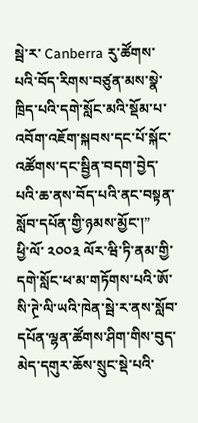སྦེ་ར་ Canberra རུ་ཚོགས་པའི་བོད་རིགས་བཙུན་མས་སྣེ་ཁྲིད་པའི་དགེ་སློང་མའི་སྡོམ་པ་འབོག་འཇོག་སྐབས་དང་པོ་སྐོང་འཚོགས་དང་སྦྱིན་བདག་བྱེད་པའི་ཆ་ནས་བོད་པའི་ནང་བསྟན་སློབ་དཔོན་གྱི་ཉམས་མྱོང་།”
ཕྱི་ལོ་ ༢༠༠༣ ལོར་ཝི་ཏི་ནམ་གྱི་དགེ་སློང་ཕ་མ་གཏོགས་པའི་ཨོ་སི་ཊྲེ་ལི་ཡའི་ཁེན་སྦེ་ར་ནས་སློབ་དཔོན་ལྷན་ཚོགས་ཤིག་གིས་བུད་མེད་དགུར་ཆོས་སྲུང་སྡེ་པའི་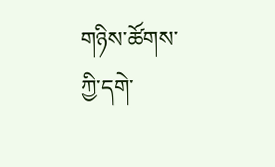གཉིས་ཚོགས་ཀྱི་དགེ་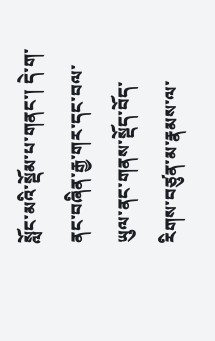སློང་མའི་སྡོམ་པ་གནང་། དེ་ག་ནང་བཞིན་རྒྱ་གར་དང་བལ་ཡུལ་ནང་གནས་སྡོད་བོད་རིགས་བཙུན་མ་རྣམས་ལ་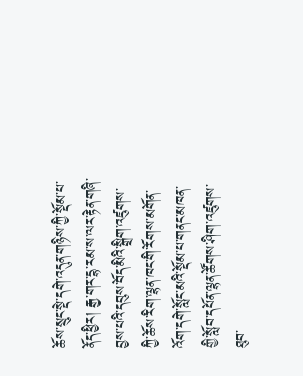ཆོས་སྲུང་སྡེ་དགེ་འདུན་གཉིས་ཀྱི་སྡོམ་པ་ནོད་ཕྱིར། རྒྱ་གར་དྷ་རམ་ས་ལར་རྟེན་གཞི་བྱས་པའི་དབུས་བོད་མིའི་སྒྲིག་འཛུགས་ཀྱི་ཆོས་རིག་ལྷན་ཁང་གི་རོགས་མགོན་འོག་དགེ་སློང་མའི་སྡོམ་པ་གནང་མཁན་གྱི་སློབ་དཔོན་ལྷན་ཚོགས་ཤིག་འཛུགས་ཐུབ་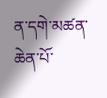ན་དགེ་མཚན་ཆེན་པོ་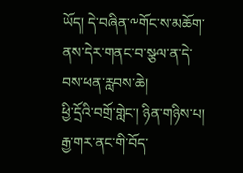ཡོད། དེ་བཞིན་༸གོང་ས་མཆོག་ནས་དེར་གནང་བ་སྩལ་ན་དེ་བས་ཕན་རླབས་ཆེ།
ཕྱི་དྲོའི་བགྲོ་གླེང་། ཉིན་གཉིས་པ།
རྒྱ་གར་ནང་གི་བོད་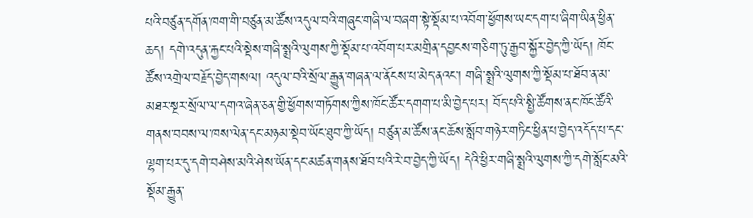པའི་བཙུན་དགོན་ཁག་གི་བཙུན་མ་ཚོས་འདུལ་བའི་གཞུང་གཞི་ལ་བཞག་སྟེ་སྡོམ་པ་འབོག་ཕྱོགས་ཡང་དག་པ་ཞིག་ཡིན་ཕྱིན་ཆད། དགེ་འདུན་རྐྱང་པའི་སྡེས་གཞི་སྨྲའི་ལུགས་ཀྱི་སྡོམ་པ་འབོག་པར་མགྲིན་དབྱངས་གཅིག་ཏུ་རྒྱབ་སྐྱོར་བྱེད་ཀྱི་ཡོད། ཁོང་ཚོས་འགྲེལ་བརྗོད་བྱེད་གསལ། འདུལ་བའི་སྲོལ་རྒྱུན་གཞན་ལ་ནོངས་པ་མེད་ནའང་། གཞི་སྨྲའི་ལུགས་ཀྱི་སྡོམ་པ་ཐོབ་ན་མ་མཐར་སྔར་སྲོལ་ལ་དགའ་ཞེན་ཅན་གྱི་ཕྱོགས་གཏོགས་ཀྱིས་ཁོང་ཚོར་དགག་པ་མི་བྱེད་པར། བོད་པའི་སྤྱི་ཚོགས་ནང་ཁོང་ཚོའི་གནས་བབས་ལ་ཁས་ལེན་དང་མཉམ་སྡེབ་ཡོང་ཐུབ་ཀྱི་ཡོད། བཙུན་མ་ཚོས་ནང་ཆོས་སློབ་གཉེར་གཏིང་ཕྱིན་པ་བྱེད་འདོད་པ་དང་ལྷག་པར་དུ་དགེ་བཤེས་མའི་ཤེས་ཡོན་དང་མཚན་གནས་ཐོབ་པའི་རེ་བ་བྱེད་ཀྱི་ཡོད། དེའི་ཕྱིར་གཞི་སྨྲའི་ལུགས་ཀྱི་དགེ་སློང་མའི་སྡོམ་རྒྱུན་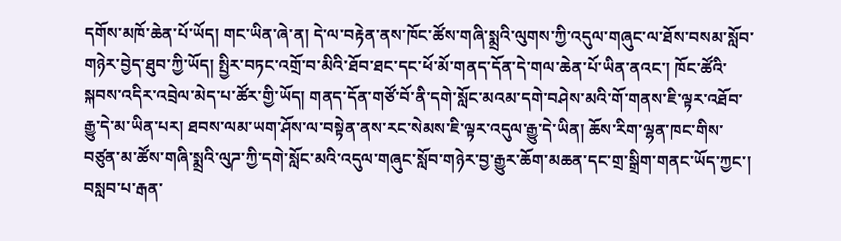དགོས་མཁོ་ཆེན་པོ་ཡོད། གང་ཡིན་ཞེ་ན། དེ་ལ་བརྟེན་ནས་ཁོང་ཚོས་གཞི་སྨྲའི་ལུགས་ཀྱི་འདུལ་གཞུང་ལ་ཐོས་བསམ་སློབ་གཉེར་བྱེད་ཐུབ་ཀྱི་ཡོད། སྤྱིར་བཏང་འགྲོ་བ་མིའི་ཐོབ་ཐང་དང་ཕོ་མོ་གནད་དོན་དེ་གལ་ཆེན་པོ་ཡིན་ནའང་། ཁོང་ཚོའི་སྐབས་འདིར་འབྲེལ་མེད་པ་ཚོར་གྱི་ཡོད། གནད་དོན་གཙོ་བོ་ནི་དགེ་སློང་མའམ་དགེ་བཤེས་མའི་གོ་གནས་ཇི་ལྟར་འཐོབ་རྒྱུ་དེ་མ་ཡིན་པར། ཐབས་ལམ་ཡག་ཤོས་ལ་བསྟེན་ནས་རང་སེམས་ཇི་ལྟར་འདུལ་རྒྱུ་དེ་ཡིན། ཆོས་རིག་ལྷན་ཁང་གིས་བཙུན་མ་ཚོས་གཞི་སྨྲའི་ལུཌ་ཀྱི་དགེ་སློང་མའི་འདུལ་གཞུང་སློབ་གཉེར་བྱ་རྒྱུར་ཆོག་མཆན་དང་གྲ་སྒྲིག་གནང་ཡོད་ཀྱང་། བསླབ་པ་རྒན་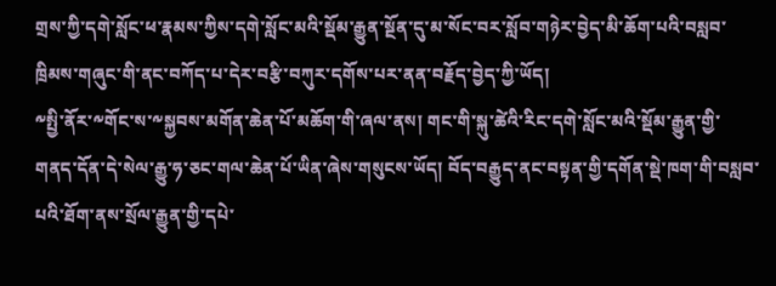གྲས་ཀྱི་དགེ་སློང་ཕ་རྣམས་ཀྱིས་དགེ་སློང་མའི་སྡོམ་རྒྱུན་སྔོན་དུ་མ་སོང་བར་སློབ་གཉེར་བྱེད་མི་ཆོག་པའི་བསླབ་ཁྲིམས་གཞུང་གི་ནང་བཀོད་པ་དེར་བརྩི་བཀུར་དགོས་པར་ནན་བརྗོད་བྱེད་ཀྱི་ཡོད།
༸སྤྱི་ནོར་༸གོང་ས་༸སྐྱབས་མགོན་ཆེན་པོ་མཆོག་གི་ཞལ་ནས། གང་གི་སྐུ་ཚེའི་རིང་དགེ་སློང་མའི་སྡོམ་རྒྱུན་གྱི་གནད་དོན་དེ་སེལ་རྒྱུ་ཧ་ཅང་གལ་ཆེན་པོ་ཡིན་ཞེས་གསུངས་ཡོད། བོད་བརྒྱུད་ནང་བསྟན་གྱི་དགོན་སྡེ་ཁག་གི་བསླབ་པའི་ཐོག་ནས་སྲོལ་རྒྱུན་གྱི་དཔེ་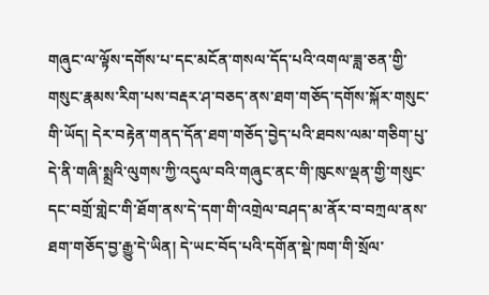གཞུང་ལ་ལྟོས་དགོས་པ་དང་མངོན་གསལ་དོད་པའི་འགལ་ཟླ་ཅན་གྱི་གསུང་རྣམས་རིག་པས་བརྡར་ཤ་བཅད་ནས་ཐག་གཅོད་དགོས་སྐོར་གསུང་གི་ཡོད། དེར་བརྟེན་གནད་དོན་ཐག་གཅོད་བྱེད་པའི་ཐབས་ལམ་གཅིག་པུ་དེ་ནི་གཞི་སྨྲའི་ལུགས་ཀྱི་འདུལ་བའི་གཞུང་ནང་གི་ཁུངས་ལྡན་གྱི་གསུང་དང་བགྲོ་གླེང་གི་ཐོག་ནས་དེ་དག་གི་འགྲེལ་བཤད་མ་ནོར་བ་བཀྲལ་ནས་ཐག་གཅོད་བྱ་རྒྱུ་དེ་ཡིན། དེ་ཡང་བོད་པའི་དགོན་སྡེ་ཁག་གི་སྲོལ་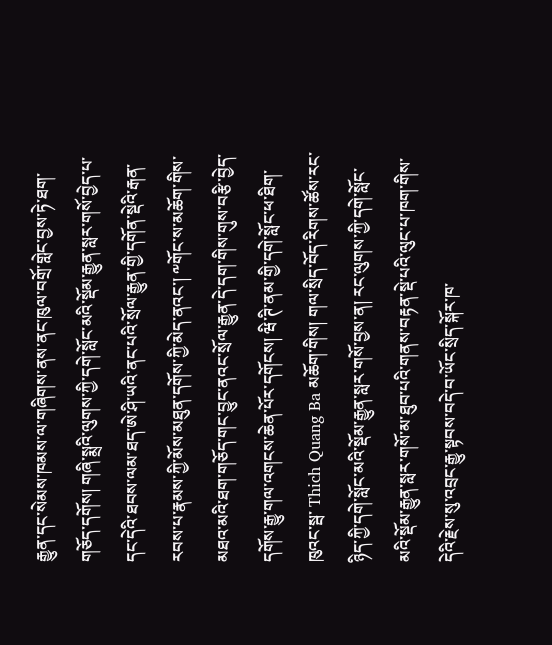རྒྱུན་དང་སེམས་ཁམས་ལ་གཞིགས་ནས་ནང་ཁུལ་བགྲོ་གླེང་བྱས་ཏེ་ཐག་གཅོད་དགོས། གཞི་སྨྲའི་ལུགས་ཀྱི་དགེ་སློང་མའི་སྡོམ་རྒྱུན་སླར་གསོ་བྱེད་པ་དང་དེའི་ཐབས་ལམ་ཐད་ཨེ་ཤི་ཡའི་ནང་པའི་སྲོལ་རྒྱུན་གྱི་དགོན་སྡེའི་རྒན་རབས་པ་རྣམས་ཀྱི་མོས་མཐུན་དགོས་ཀྱི་མེད་ནའང་། ༸གོང་ས་མཆོག་གིས་མཐའ་མའི་ཐག་གཅོད་གང་བྱུང་ནའང་སྲོལ་རྒྱུན་དེ་དག་གིས་གུས་བརྩི་བྱེད་དགོས་རྒྱུ་གལ་འགངས་ཆེན་པོར་དགོངས། ཝི་ཊི་ནམ་གྱི་དགེ་སློང་ཕ་ཐིག་ཁུའང་སྦ་ Thich Quang Ba མཆོག་གིས། གལ་སྲིད་བོད་རིགས་ཚོས་རང་ཉིད་ཀྱི་དགེ་སློང་མའི་སྡོམ་རྒྱུན་སླར་གསོ་བྱས་ན། རང་ལུགས་ཀྱི་དགེ་སློང་མའི་སྡོམ་རྒྱུན་སླར་གསོ་མ་ཐུབ་པའི་གནས་བརྟན་སྡེ་པའི་ལུང་པ་ཁག་གིས་དེའི་རྗེས་སུ་འབྲང་རྒྱུ་སྟབས་བདེ་བ་ཡོང་སྲིད་སྐོར་ཁ་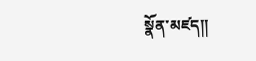སྣོན་མཛད།།